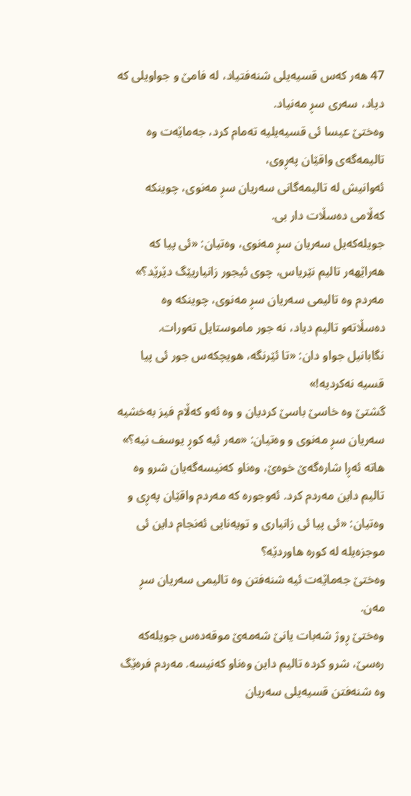47 هەر کەس قسیەیلی شنەفتیاد، له فامێ و جواویلی که دیاد، سەری سڕ مەنیاد.
وەختێ عیسا ئی قسیەیلیه تەمام کرد، جەماێەت وه تالیمەگەی واقێان پەڕوی،
ئەوانیش له تالیمەگانی سەریان سڕ مەنوی، چوینکه کەڵامی دەسڵات دار بی.
جویلەکەیل سەریان سڕ مەنوی، وەتیان: «ئی پیا که هەراێهەر تالیم نێریاس، چوی ئیجور زانیاریێگ دێرێد؟»
مەردم وه تالیمی سەریان سڕ مەنوی، چوینکه وه دەسڵاتەو تالیم دیاد، نه جور ماموستایل تەورات.
نگابانیل جواو دان: «تا ئێرنگه، هویچکەس جور ئی پیا قسیه نەکردیه!»
گشتێ وه خاسێ باسێ کردیان و وه ئەو کەڵام فیز بەخشیه سەریان سڕ مەنوی و وەتیان: «مەر ئیه کوڕ یوسف نیه؟»
هاته ئەڕا شارەگەێ خوەێ، وەناو کەنیسەگەیان شرو وه تالیم داین مەردم کرد. ئەوجورە که مەردم واقێان پەڕی و وەتیان: «ئی پیا ئی زانیاری و تویەنایی ئەنجام داین ئی موجزەیله له کوره هاوردێه؟
وەختێ جەماێەت ئیه شنەفتن وه تالیمی سەریان سڕ مەن.
وەختێ ڕوژ شەبات یانێ شەمەێ موقەدەس جویلەکە رەسێ، شرو کرده تالیم داین وەناو کەنیسه. مەردم فرەێگ وه شنەفتن قسیەيلی سەریان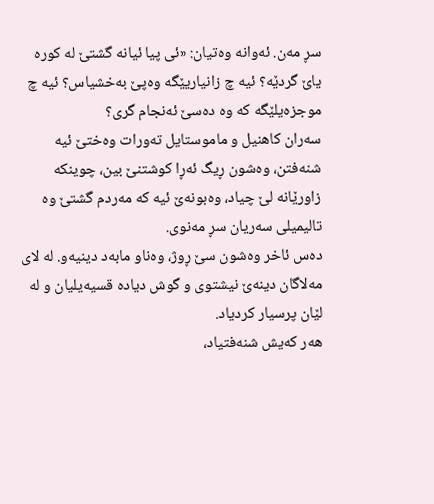سڕ مەن. ئەوانه وەتیان: «ئی پیا ئیانه گشتێ له کوره یاێ گردێه؟ ئیه چ زانیاریێگه وەپێ بەخشیاس؟ ئیه چ موجزەیلێگه که وه دەسێ ئەنجام گری؟
سەران کاهنیل و ماموستایل تەورات وەختێ ئیه شنەفتن، وەشون ڕيگ ئەڕا کوشتنێ بین، چوینکه زاورێانه لێ چیاد، وەبونەێ ئیه که مەردم گشتێ وه تالیمیلی سەریان سڕ مەنوی.
دەس ئاخر وەشون سێ ڕوژ، وەناو مابەد دینیەو. له لای مەلاگان دینەێ نیشتوی و گوش دیاده قسیەیلیان و له لێان پرسیار کردیاد.
هەر کەیش شنەفتیاد،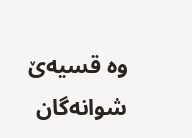وه قسیەێ شوانەگان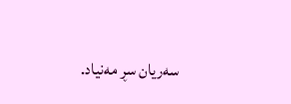سەریان سڕ مەنیاد.